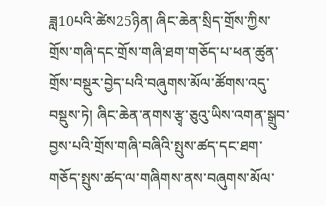ཟླ10པའི་ཚེས25ཉིན། ཞིང་ཆེན་སྲིད་གྲོས་ཀྱིས་གྲོས་གཞི་དང་གྲོས་གཞི་ཐག་གཅོད་པ་ཕན་ཚུན་གྲོས་བསྡུར་བྱེད་པའི་བཞུགས་མོལ་ཚོགས་འདུ་བསྡུས་ཏེ། ཞིང་ཆེན་ནགས་རྩྭ་ཅུའུ་ཡིས་འགན་སྒྲུབ་བྱས་པའི་གྲོས་གཞི་བཞིའི་སྤུས་ཚད་དང་ཐག་གཅོད་སྤུས་ཚད་ལ་གཞིགས་ནས་བཞུགས་མོལ་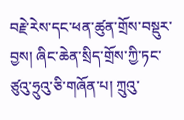བརྗེ་རེས་དང་ཕན་ཚུན་གྲོས་བསྡུར་བྱས། ཞིང་ཆེན་སྲིད་གྲོས་ཀྱི་ཏང་ཙུའུ་ཧྲུའུ་ཅི་གཞོན་པ། ཀྲུའུ་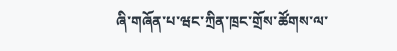ཞི་གཞོན་པ་ཝང་ཀྲིན་ཁྲང་གྲོས་ཚོགས་ལ་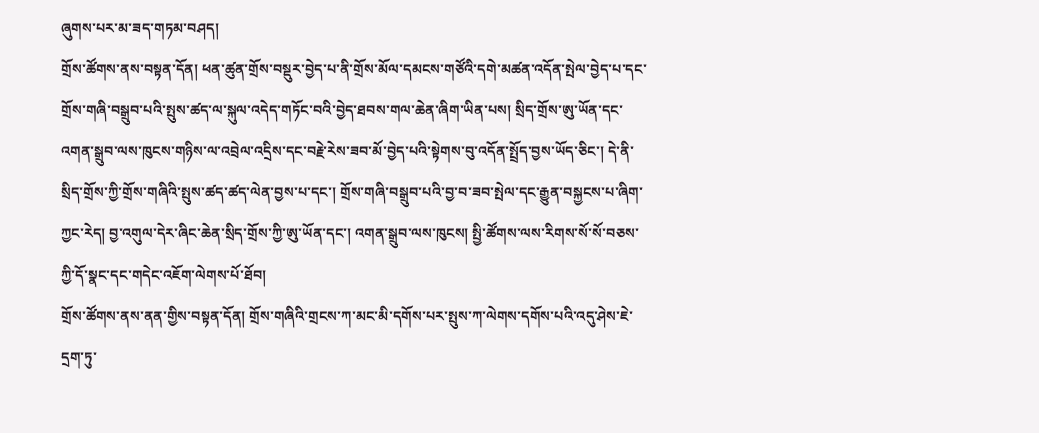ཞུགས་པར་མ་ཟད་གཏམ་བཤད།
གྲོས་ཚོགས་ནས་བསྟན་དོན། ཕན་ཚུན་གྲོས་བསྡུར་བྱེད་པ་ནི་གྲོས་མོལ་དམངས་གཙོའི་དགེ་མཚན་འདོན་སྤེལ་བྱེད་པ་དང་གྲོས་གཞི་བསྒྲུབ་པའི་སྤུས་ཚད་ལ་སྐུལ་འདེད་གཏོང་བའི་བྱེད་ཐབས་གལ་ཆེན་ཞིག་ཡིན་པས། སྲིད་གྲོས་ཨུ་ཡོན་དང་འགན་སྒྲུབ་ལས་ཁུངས་གཉིས་ལ་འབྲེལ་འདྲིས་དང་བརྗེ་རེས་ཟབ་མོ་བྱེད་པའི་སྟེགས་བུ་འདོན་སྤྲོད་བྱས་ཡོད་ཅིང་། དེ་ནི་སྲིད་གྲོས་ཀྱི་གྲོས་གཞིའི་སྤུས་ཚད་ཚད་ལེན་བྱས་པ་དང་། གྲོས་གཞི་བསྒྲུབ་པའི་བྱ་བ་ཟབ་སྤེལ་དང་རྒྱུན་བསྐྱངས་པ་ཞིག་ཀྱང་རེད། བྱ་འགུལ་དེར་ཞིང་ཆེན་སྲིད་གྲོས་ཀྱི་ཨུ་ཡོན་དང་། འགན་སྒྲུབ་ལས་ཁུངས། སྤྱི་ཚོགས་ལས་རིགས་སོ་སོ་བཅས་ཀྱི་དོ་སྣང་དང་གདེང་འཇོག་ལེགས་པོ་ཐོབ།
གྲོས་ཚོགས་ནས་ནན་གྱིས་བསྟན་དོན། གྲོས་གཞིའི་གྲངས་ཀ་མང་མི་དགོས་པར་སྤུས་ཀ་ལེགས་དགོས་པའི་འདུ་ཤེས་ཇེ་དྲག་ཏུ་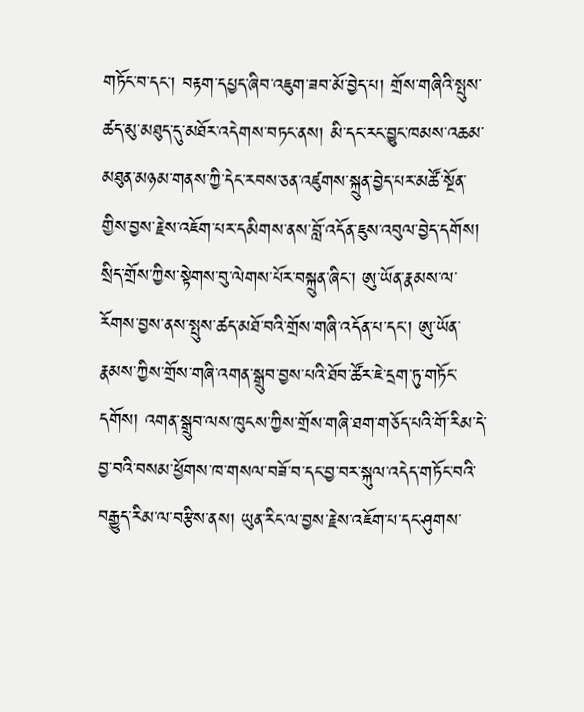གཏོང་བ་དང་། བརྟག་དཔྱད་ཞིབ་འཇུག་ཟབ་མོ་བྱེད་པ། གྲོས་གཞིའི་སྤུས་ཚད་མུ་མཐུད་དུ་མཐོར་འདེགས་བཏང་ནས། མི་དང་རང་བྱུང་ཁམས་འཆམ་མཐུན་མཉམ་གནས་ཀྱི་དེང་རབས་ཅན་འཛུགས་སྐྲུན་བྱེད་པར་མཚོ་སྔོན་གྱིས་བྱས་རྗེས་འཇོག་པར་དམིགས་ནས་བློ་འདོན་ཇུས་འབུལ་བྱེད་དགོས། སྲིད་གྲོས་ཀྱིས་སྟེགས་བུ་ལེགས་པོར་བསྐྲུན་ཞིང་། ཨུ་ཡོན་རྣམས་ལ་རོགས་བྱས་ནས་སྤུས་ཚད་མཐོ་བའི་གྲོས་གཞི་འདོན་པ་དང་། ཨུ་ཡོན་རྣམས་ཀྱིས་གྲོས་གཞི་འགན་སྒྲུབ་བྱས་པའི་ཐོབ་ཚོར་ཇེ་དྲག་ཏུ་གཏོང་དགོས། འགན་སྒྲུབ་ལས་ཁུངས་ཀྱིས་གྲོས་གཞི་ཐག་གཅོད་པའི་གོ་རིམ་དེ་བྱ་བའི་བསམ་ཕྱོགས་ཁ་གསལ་བཟོ་བ་དང་བྱ་བར་སྐུལ་འདེད་གཏོང་བའི་བརྒྱུད་རིམ་ལ་བརྩིས་ནས། ཡུན་རིང་ལ་བྱས་རྗེས་འཇོག་པ་དང་ཤུགས་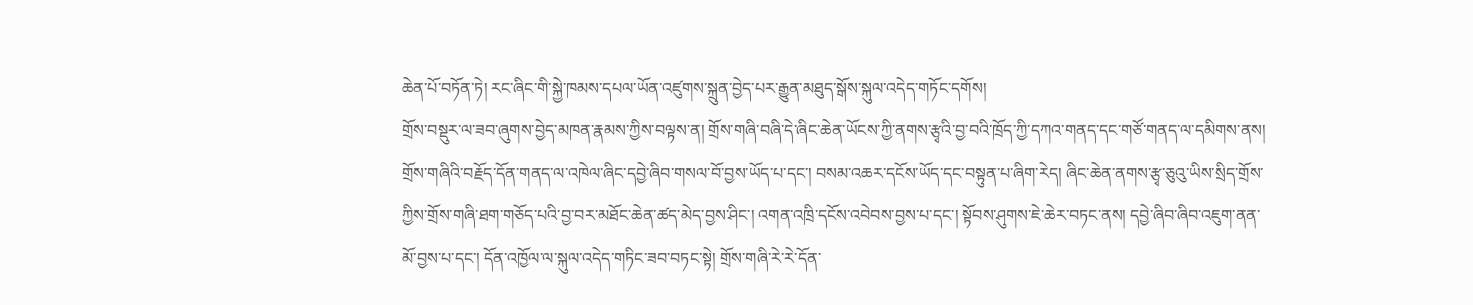ཆེན་པོ་བཏོན་ཏེ། རང་ཞིང་གི་སྐྱེ་ཁམས་དཔལ་ཡོན་འཛུགས་སྐྲུན་བྱེད་པར་རྒྱུན་མཐུད་སྒོས་སྐུལ་འདེད་གཏོང་དགོས།
གྲོས་བསྡུར་ལ་ཟབ་ཞུགས་བྱེད་མཁན་རྣམས་ཀྱིས་བལྟས་ན། གྲོས་གཞི་བཞི་དེ་ཞིང་ཆེན་ཡོངས་ཀྱི་ནགས་རྩྭའི་བྱ་བའི་ཁྲོད་ཀྱི་དཀའ་གནད་དང་གཙོ་གནད་ལ་དམིགས་ནས། གྲོས་གཞིའི་བརྗོད་དོན་གནད་ལ་འཁེལ་ཞིང་དབྱེ་ཞིབ་གསལ་བོ་བྱས་ཡོད་པ་དང་། བསམ་འཆར་དངོས་ཡོད་དང་བསྟུན་པ་ཞིག་རེད། ཞིང་ཆེན་ནགས་རྩྭ་ཅུའུ་ཡིས་སྲིད་གྲོས་ཀྱིས་གྲོས་གཞི་ཐག་གཅོད་པའི་བྱ་བར་མཐོང་ཆེན་ཚད་མེད་བྱས་ཤིང་། འགན་འཁྲི་དངོས་འབེབས་བྱས་པ་དང་། སྟོབས་ཤུགས་ཇེ་ཆེར་བཏང་ནས། དབྱེ་ཞིབ་ཞིབ་འཇུག་ནན་མོ་བྱས་པ་དང་། དོན་འཁྱོལ་ལ་སྐུལ་འདེད་གཏིང་ཟབ་བཏང་སྟེ། གྲོས་གཞི་རེ་རེ་དོན་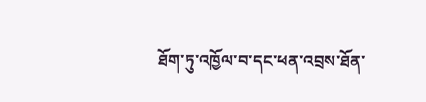ཐོག་ཏུ་འཁྱོལ་བ་དང་ཕན་འབྲས་ཐོན་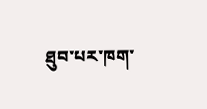ཐུབ་པར་ཁག་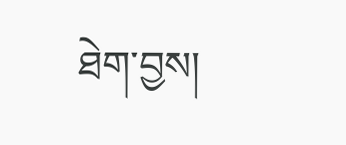ཐེག་བྱས།